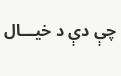چې دې د خيـــال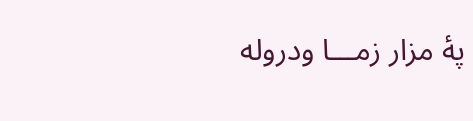پۀ مزار زمـــا ودروله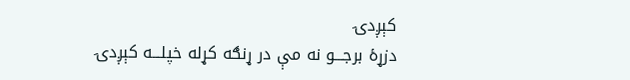کېږدۍ
دزړۀ برجـــو نه مې در ړنګه کړله خپلـــه کېږدۍ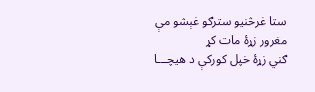ستا غرڅنيو سترګو غېشو مې مغرور زړۀ مات کړ
ګني زړۀ خپل کورکې د هيچـــا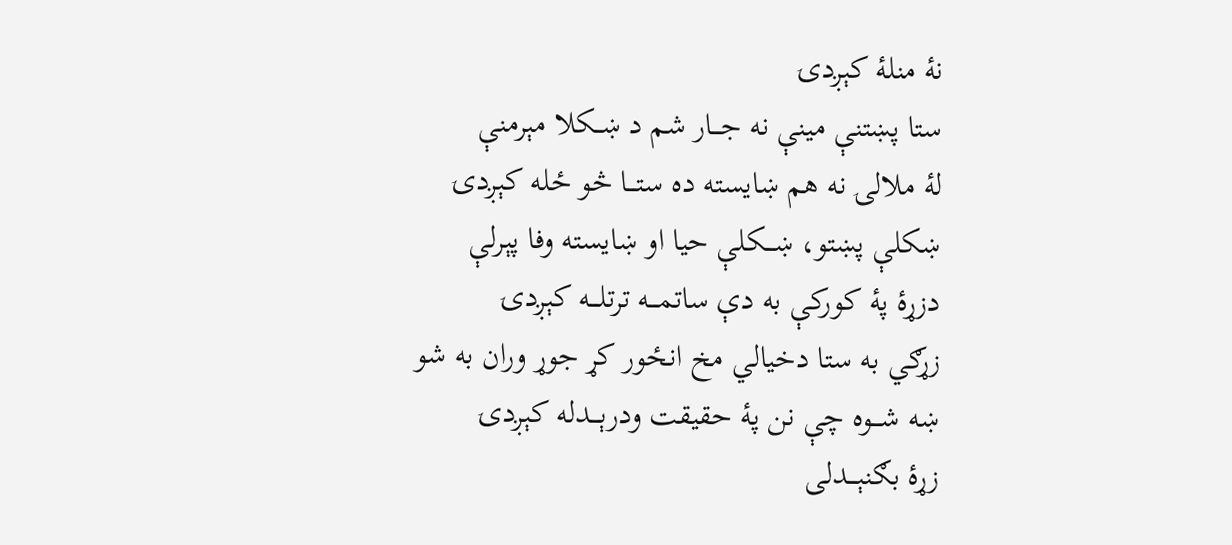نۀ منلۀ کېږدۍ
ستا پښتنې مينې نه جـــار شم د ښــکلا مېرمنې
لۀ ملالۍ نه هم ښايسته ده ستـــا څو ځله کېږدۍ
ښکلې پښتو، ښـــکلې حيا او ښايسته وفا پېرلې
دزړۀ پۀ کورکې به دې ساتمـــه ترتلـــه کېږدۍ
زړګي به ستا دخيالي مخ انځور کړ جوړ وران به شو
ښه شـــوه چې نن پۀ حقيقت ودرېـــدله کېږدۍ
زړۀ بګنېـــدلی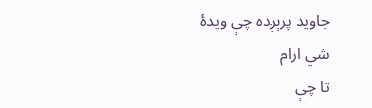جاويد پرېږده چې ويدۀ شي ارام
تا چې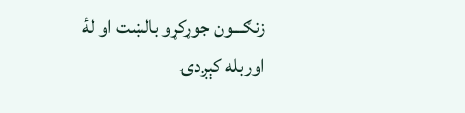زنګـــون جوړکړو بالښت او لۀ اوربله کېږدۍ